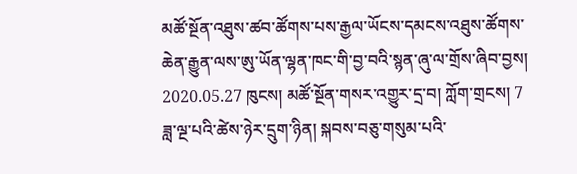མཚོ་སྔོན་འཐུས་ཚབ་ཚོགས་པས་རྒྱལ་ཡོངས་དམངས་འཐུས་ཚོགས་ཆེན་རྒྱུན་ལས་ཨུ་ཡོན་ལྷན་ཁང་གི་བྱ་བའི་སྙན་ཞུ་ལ་གྲོས་ཞིབ་བྱས།
2020.05.27 ཁུངས། མཚོ་སྔོན་གསར་འགྱུར་དྲ་བ། ཀློག་གྲངས། 7
ཟླ་ལྔ་པའི་ཚེས་ཉེར་དྲུག་ཉིན། སྐབས་བཅུ་གསུམ་པའི་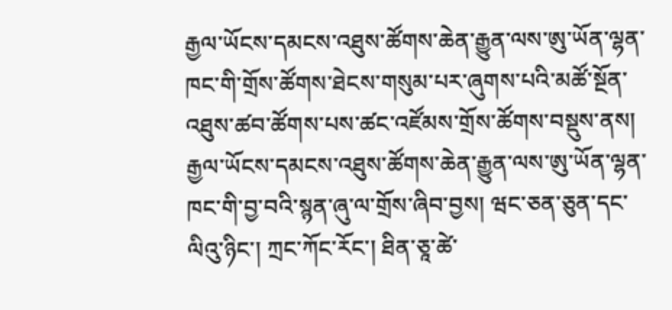རྒྱལ་ཡོངས་དམངས་འཐུས་ཚོགས་ཆེན་རྒྱུན་ལས་ཨུ་ཡོན་ལྷན་ཁང་གི་གྲོས་ཚོགས་ཐེངས་གསུམ་པར་ཞུགས་པའི་མཚོ་སྔོན་འཐུས་ཚབ་ཚོགས་པས་ཚང་འཛོམས་གྲོས་ཚོགས་བསྡུས་ནས། རྒྱལ་ཡོངས་དམངས་འཐུས་ཚོགས་ཆེན་རྒྱུན་ལས་ཨུ་ཡོན་ལྷན་ཁང་གི་བྱ་བའི་སྙན་ཞུ་ལ་གྲོས་ཞིབ་བྱས། ཝང་ཅན་ཅུན་དང་ལིའུ་ཉིང་། ཀྲང་ཀོང་རོང་། ཐིན་ཅཱ་ཚེ་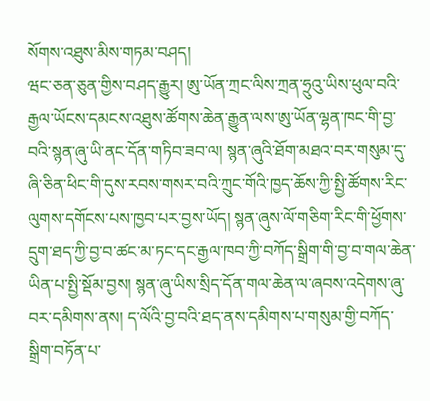སོགས་འཐུས་མིས་གཏམ་བཤད།
ཝང་ཅན་ཅུན་གྱིས་བཤད་རྒྱུར། ཨུ་ཡོན་ཀྲང་ལིས་ཀྲན་ཧྲུའུ་ཡིས་ཕུལ་བའི་རྒྱལ་ཡོངས་དམངས་འཐུས་ཚོགས་ཆེན་རྒྱུན་ལས་ཨུ་ཡོན་ལྷན་ཁང་གི་བྱ་བའི་སྙན་ཞུ་ཡི་ནང་དོན་གཏིབ་ཟབ་ལ། སྙན་ཞུའི་ཐོག་མཐའ་བར་གསུམ་དུ་ཞི་ཅིན་ཕིང་གི་དུས་རབས་གསར་བའི་ཀྲུང་གོའི་ཁྱད་ཆོས་ཀྱི་སྤྱི་ཚོགས་རིང་ལུགས་དགོངས་པས་ཁྱབ་པར་བྱས་ཡོད། སྙན་ཞུས་ལོ་གཅིག་རིང་གི་ཕྱོགས་དྲུག་ཐད་ཀྱི་བྱ་བ་ཚང་མ་ཏང་དང་རྒྱལ་ཁབ་ཀྱི་བཀོད་སྒྲིག་གི་བྱ་བ་གལ་ཆེན་ཡིན་པ་སྤྱི་སྡོམ་བྱས། སྙན་ཞུ་ཡིས་སྲིད་དོན་གལ་ཆེན་ལ་ཞབས་འདེགས་ཞུ་བར་དམིགས་ནས། ད་ལོའི་བྱ་བའི་ཐད་ནས་དམིགས་པ་གསུམ་གྱི་བཀོད་སྒྲིག་བཏོན་པ་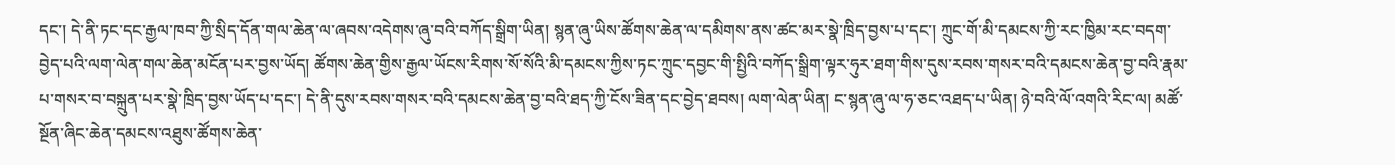དང་། དེ་ནི་ཏང་དང་རྒྱལ་ཁབ་ཀྱི་སྲིད་དོན་གལ་ཆེན་ལ་ཞབས་འདེགས་ཞུ་བའི་བཀོད་སྒྲིག་ཡིན། སྙན་ཞུ་ཡིས་ཚོགས་ཆེན་ལ་དམིགས་ནས་ཚང་མར་སྣེ་ཁྲིད་བྱས་པ་དང་། ཀྲུང་གོ་མི་དམངས་ཀྱི་རང་ཁྱིམ་རང་བདག་བྱེད་པའི་ལག་ལེན་གལ་ཆེན་མངོན་པར་བྱས་ཡོད། ཚོགས་ཆེན་གྱིས་རྒྱལ་ཡོངས་རིགས་སོ་སོའི་མི་དམངས་ཀྱིས་ཏང་ཀྲུང་དབྱང་གི་སྤྱིའི་བཀོད་སྒྲིག་ལྟར་ཧུར་ཐག་གིས་དུས་རབས་གསར་བའི་དམངས་ཆེན་བྱ་བའི་རྣམ་པ་གསར་བ་བསྐྲུན་པར་སྣེ་ཁྲིད་བྱས་ཡོད་པ་དང་། དེ་ནི་དུས་རབས་གསར་བའི་དམངས་ཆེན་བྱ་བའི་ཐད་ཀྱི་ངོས་ཟིན་དང་བྱེད་ཐབས། ལག་ལེན་ཡིན། ང་སྙན་ཞུ་ལ་ཧ་ཅང་འཐད་པ་ཡིན། ཉེ་བའི་ལོ་འགའི་རིང་ལ། མཚོ་སྔོན་ཞིང་ཆེན་དམངས་འཐུས་ཚོགས་ཆེན་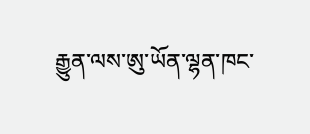རྒྱུན་ལས་ཨུ་ཡོན་ལྷན་ཁང་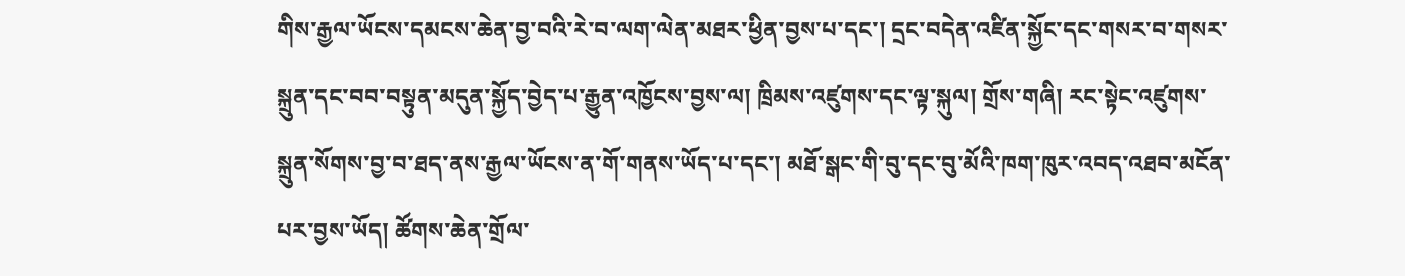གིས་རྒྱལ་ཡོངས་དམངས་ཆེན་བྱ་བའི་རེ་བ་ལག་ལེན་མཐར་ཕྱིན་བྱས་པ་དང་། དྲང་བདེན་འཛིན་སྐྱོང་དང་གསར་བ་གསར་སྐྲུན་དང་བབ་བསྟུན་མདུན་སྐྱོད་བྱེད་པ་རྒྱུན་འཁྱོངས་བྱས་ལ། ཁྲིམས་འཛུགས་དང་ལྟ་སྐུལ། གྲོས་གཞི། རང་སྟེང་འཛུགས་སྐྲུན་སོགས་བྱ་བ་ཐད་ནས་རྒྱལ་ཡོངས་ན་གོ་གནས་ཡོད་པ་དང་། མཐོ་སྒང་གི་བུ་དང་བུ་མོའི་ཁག་ཁུར་འབད་འཐབ་མངོན་པར་བྱས་ཡོད། ཚོགས་ཆེན་གྲོལ་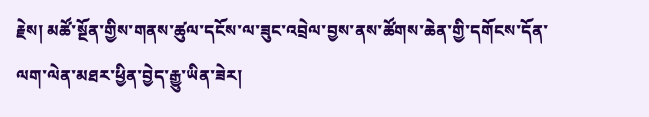རྗེས། མཚོ་སྔོན་གྱིས་གནས་ཚུལ་དངོས་ལ་ཟུང་འབྲེལ་བྱས་ནས་ཚོགས་ཆེན་གྱི་དགོངས་དོན་ལག་ལེན་མཐར་ཕྱིན་བྱེད་རྒྱུ་ཡིན་ཟེར།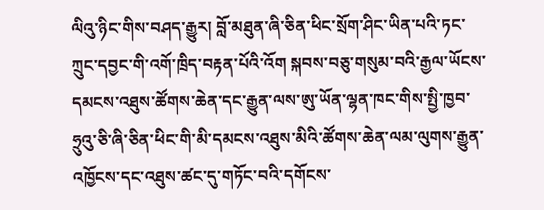ལིའུ་ཉིང་གིས་བཤད་རྒྱུར། བློ་མཐུན་ཞི་ཅིན་ཕིང་སྲོག་ཤིང་ཡིན་པའི་ཏང་ཀྲུང་དབྱང་གི་འགོ་ཁྲིད་བརྟན་པོའི་འོག སྐབས་བཅུ་གསུམ་བའི་རྒྱལ་ཡོངས་དམངས་འཐུས་ཚོགས་ཆེན་དང་རྒྱུན་ལས་ཨུ་ཡོན་ལྷན་ཁང་གིས་སྤྱི་ཁྱབ་ཧྲུའུ་ཅི་ཞི་ཅིན་ཕིང་གི་མི་དམངས་འཐུས་མིའི་ཚོགས་ཆེན་ལམ་ལུགས་རྒྱུན་འཁྱོངས་དང་འཐུས་ཚང་དུ་གཏོང་བའི་དགོངས་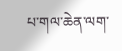པ་གལ་ཆེན་ལག་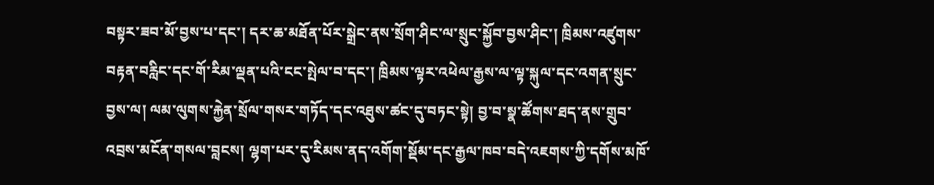བསྟར་ཟབ་མོ་བྱས་པ་དང་། དར་ཆ་མཐོན་པོར་སྒྲེང་ནས་སྲོག་ཤིང་ལ་སྲུང་སྐྱོབ་བྱས་ཤིང་། ཁྲིམས་འཛུགས་བརྟན་བརླིང་དང་གོ་རིམ་ལྡན་པའི་ངང་སྤེལ་བ་དང་། ཁྲིམས་ལྟར་འཕེལ་རྒྱས་ལ་ལྟ་སྐུལ་དང་འགན་སྲུང་བྱས་ལ། ལམ་ལུགས་རྐྱེན་སྲོལ་གསར་གཏོད་དང་འཐུས་ཚང་དུ་བཏང་སྟེ། བྱ་བ་སྣ་ཚོགས་ཐད་ནས་གྲུབ་འབྲས་མངོན་གསལ་བླངས། ལྷག་པར་དུ་རིམས་ནད་འགོག་སྡོམ་དང་རྒྱལ་ཁབ་བདེ་འཇགས་ཀྱི་དགོས་མཁོ་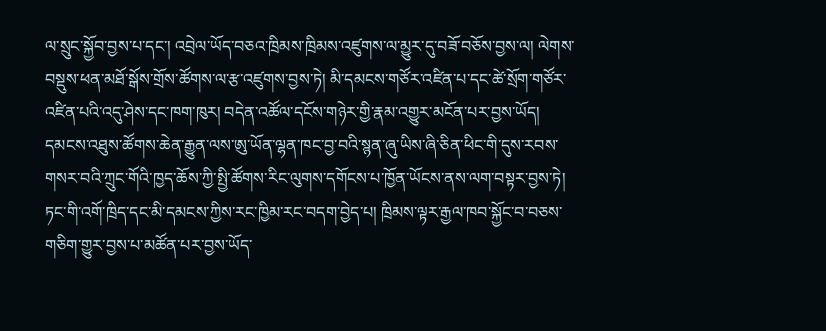ལ་སྲུང་སྐྱོབ་བྱས་པ་དང་། འབྲེལ་ཡོད་བཅའ་ཁྲིམས་ཁྲིམས་འཛུགས་ལ་མྱུར་དུ་བཟོ་བཅོས་བྱས་ལ། ལེགས་བསྡུས་ཕན་མཐོ་སྒོས་གྲོས་ཚོགས་ལ་རྩ་འཛུགས་བྱས་ཏེ། མི་དམངས་གཙོར་འཛིན་པ་དང་ཚེ་སྲོག་གཙོར་འཛིན་པའི་འདུ་ཤེས་དང་ཁག་ཁུར། བདེན་འཚོལ་དངོས་གཉེར་གྱི་རྣམ་འགྱུར་མངོན་པར་བྱས་ཡོད། དམངས་འཐུས་ཚོགས་ཆེན་རྒྱུན་ལས་ཨུ་ཡོན་ལྷན་ཁང་བྱ་བའི་སྙན་ཞུ་ཡིས་ཞི་ཅིན་ཕིང་གི་དུས་རབས་གསར་བའི་ཀྲུང་གོའི་ཁྱད་ཆོས་ཀྱི་སྤྱི་ཚོགས་རིང་ལུགས་དགོངས་པ་ཁྱོན་ཡོངས་ནས་ལག་བསྟར་བྱས་ཏེ། ཏང་གི་འགོ་ཁྲིད་དང་མི་དམངས་ཀྱིས་རང་ཁྱིམ་རང་བདག་བྱེད་པ། ཁྲིམས་ལྟར་རྒྱལ་ཁབ་སྐྱོང་བ་བཅས་གཅིག་གྱུར་བྱས་པ་མཚོན་པར་བྱས་ཡོད་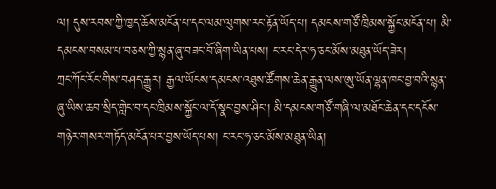ལ། དུས་རབས་ཀྱི་ཁྱད་ཆོས་མངོན་པ་དང་ལམ་ལུགས་རང་རྟོན་ཡོད་པ། དམངས་གཙོ་ཁྲིམས་སྐྱོང་མངོན་པ། མི་དམངས་བསམ་པ་བཅས་ཀྱི་སྙན་ཞུ་བཟང་བོ་ཞིག་ཡིན་པས། ང་རང་དེར་ཧ་ཅང་མོས་མཐུན་ཡོད་ཟེར།
ཀྲང་ཀོང་རོང་གིས་བཤད་རྒྱུར། རྒྱལ་ཡོངས་དམངས་འཐུས་ཚོགས་ཆེན་རྒྱུན་ལས་ཨུ་ཡོན་ལྷན་ཁང་བྱ་བའི་སྙན་ཞུ་ཡིས་ཆབ་སྲིད་གླེང་བ་དང་ཁྲིམས་སྐྱོང་ལ་དོ་སྣང་བྱས་ཤིང་། མི་དམངས་གཙོ་གཞི་ལ་མཐོང་ཆེན་དང་དངོས་གཉེར་གསར་གཏོད་མངོན་པར་བྱས་ཡོད་པས། ང་རང་ཧ་ཅང་མོས་མཐུན་ཡིན།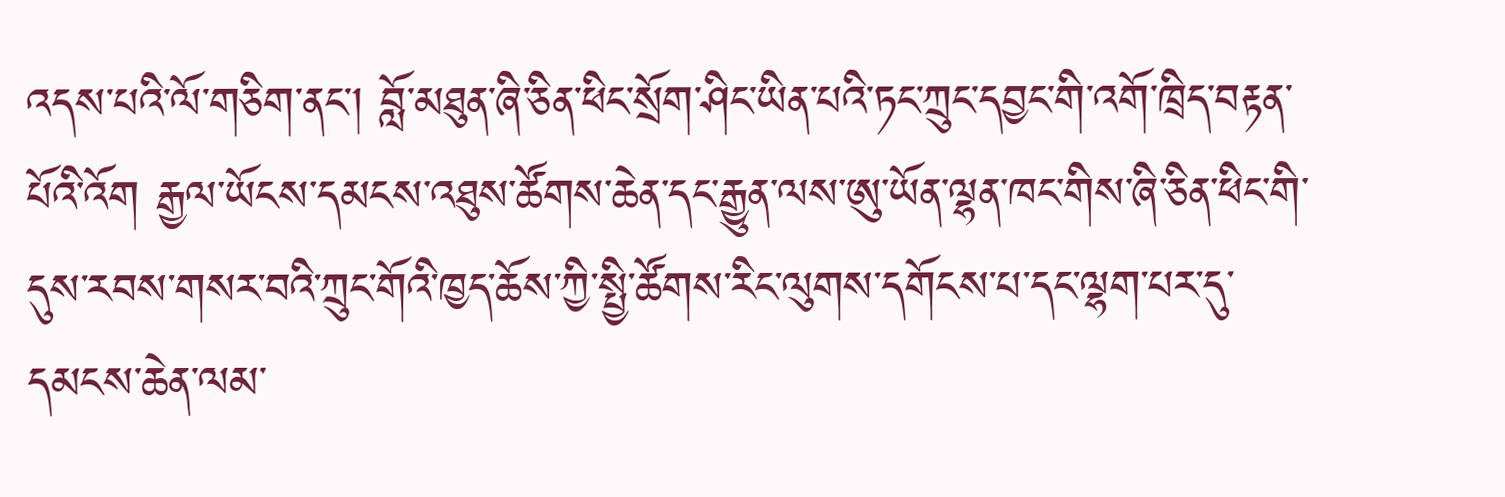འདས་པའི་ལོ་གཅིག་ནང་། བློ་མཐུན་ཞི་ཅིན་ཕིང་སྲོག་ཤིང་ཡིན་པའི་ཏང་ཀྲུང་དབྱང་གི་འགོ་ཁྲིད་བརྟན་པོའི་འོག རྒྱལ་ཡོངས་དམངས་འཐུས་ཚོགས་ཆེན་དང་རྒྱུན་ལས་ཨུ་ཡོན་ལྷན་ཁང་གིས་ཞི་ཅིན་ཕིང་གི་དུས་རབས་གསར་བའི་ཀྲུང་གོའི་ཁྱད་ཆོས་ཀྱི་སྤྱི་ཚོགས་རིང་ལུགས་དགོངས་པ་དང་ལྷག་པར་དུ་དམངས་ཆེན་ལམ་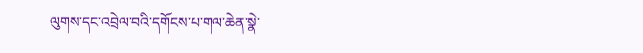ལུགས་དང་འབྲེལ་བའི་དགོངས་པ་གལ་ཆེན་སྣེ་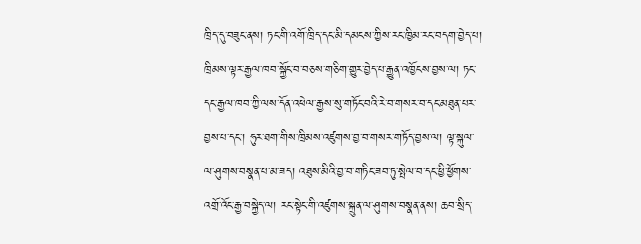ཁྲིད་དུ་བཟུང་ནས། ཏང་གི་འགོ་ཁྲིད་དང་མི་དམངས་ཀྱིས་རང་ཁྱིམ་རང་བདག་བྱེད་པ། ཁྲིམས་ལྟར་རྒྱལ་ཁབ་སྐྱོང་བ་བཅས་གཅིག་གྱུར་བྱེད་པ་རྒྱུན་འཁྱོངས་བྱས་ལ། ཏང་དང་རྒྱལ་ཁབ་ཀྱི་ལས་དོན་འཕེལ་རྒྱས་སུ་གཏོང་བའི་རེ་བ་གསར་བ་དང་མཐུན་པར་བྱས་པ་དང་། ཧུར་ཐག་གིས་ཁྲིམས་འཛུགས་བྱ་བ་གསར་གཏོད་བྱས་ལ། ལྟ་སྐུལ་ལ་ཤུགས་བསྣན་པ་མ་ཟད། འཐུས་མིའི་བྱ་བ་གཏིང་ཟབ་ཏུ་སྤེལ་བ་དང་ཕྱི་ཕྱོགས་འགྲོ་འོང་རྒྱ་བསྐྱེད་ལ། རང་སྟེང་གི་འཛུགས་སྐྲུན་ལ་ཤུགས་བསྣན་ནས། ཆབ་སྲིད་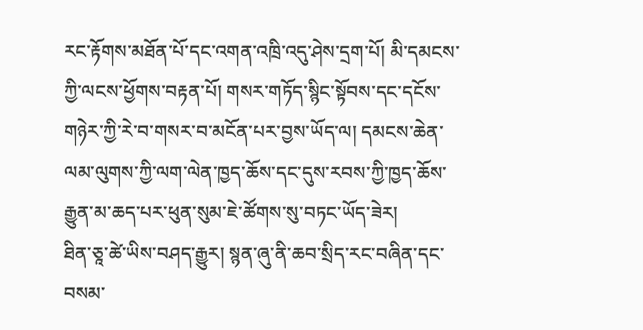རང་རྟོགས་མཐོན་པོ་དང་འགན་འཁྲི་འདུ་ཤེས་དྲག་པོ། མི་དམངས་ཀྱི་ལངས་ཕྱོགས་བརྟན་པོ། གསར་གཏོད་སྙིང་སྟོབས་དང་དངོས་གཉེར་ཀྱི་རེ་བ་གསར་བ་མངོན་པར་བྱས་ཡོད་ལ། དམངས་ཆེན་ལམ་ལུགས་ཀྱི་ལག་ལེན་ཁྱད་ཆོས་དང་དུས་རབས་ཀྱི་ཁྱད་ཆོས་རྒྱུན་མ་ཆད་པར་ཕུན་སུམ་ཇེ་ཚོགས་སུ་བཏང་ཡོད་ཟེར།
ཐིན་ཅཱ་ཚེ་ཡིས་བཤད་རྒྱུར། སྙན་ཞུ་ནི་ཆབ་སྲིད་རང་བཞིན་དང་བསམ་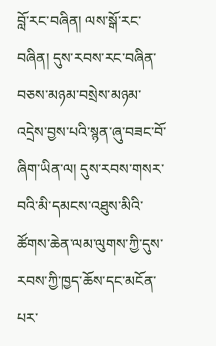བློ་རང་བཞིན། ལས་སྒོ་རང་བཞིན། དུས་རབས་རང་བཞིན་བཅས་མཉམ་བསྲེས་མཉམ་འདྲེས་བྱས་པའི་སྙན་ཞུ་བཟང་བོ་ཞིག་ཡིན་ལ། དུས་རབས་གསར་བའི་མི་དམངས་འཐུས་མིའི་ཚོགས་ཆེན་ལམ་ལུགས་ཀྱི་དུས་རབས་ཀྱི་ཁྱད་ཆོས་དང་མངོན་པར་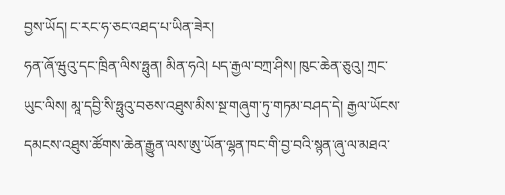བྱས་ཡོད། ང་རང་ཧ་ཅང་འཐད་པ་ཡིན་ཟེར།
ཧན་ཞོ་ཝུའུ་དང་ཁྲིན་ལིས་ཧྥུན། མིན་ཧའེ། པད་རྒྱལ་བཀྲ་ཤིས། ཁུང་ཆེན་ཅུའུ། ཀྲང་ཡུང་ལིས། མཱ་དབྱི་སི་ཧྥུའུ་བཅས་འཐུས་མིས་སྔ་གཞུག་ཏུ་གཏམ་བཤད་དེ། རྒྱལ་ཡོངས་དམངས་འཐུས་ཚོགས་ཆེན་རྒྱུན་ལས་ཨུ་ཡོན་ལྷན་ཁང་གི་བྱ་བའི་སྙན་ཞུ་ལ་མཐའ་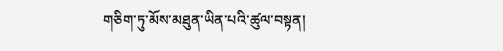གཅིག་ཏུ་མོས་མཐུན་ཡིན་པའི་ཚུལ་བསྟན།